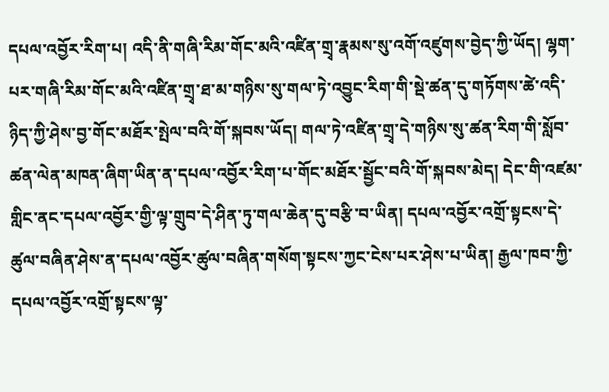དཔལ་འབྱོར་རིག་པ། འདི་ནི་གཞི་རིམ་གོང་མའི་འཛིན་གྲྭ་རྣམས་སུ་འགོ་འཛུགས་བྱེད་ཀྱི་ཡོད། ལྷག་པར་གཞི་རིམ་གོང་མའི་འཛིན་གྲྭ་ཐ་མ་གཉིས་སུ་གལ་ཏེ་འབྱུང་རིག་གི་སྡེ་ཚན་དུ་གཏོགས་ཚེ་འདི་ཉིད་ཀྱི་ཤེས་བྱ་གོང་མཐོར་སྤེལ་བའི་གོ་སྐབས་ཡོད། གལ་ཏེ་འཛིན་གྲྭ་དེ་གཉིས་སུ་ཚན་རིག་གི་སློབ་ཚན་ལེན་མཁན་ཞིག་ཡིན་ན་དཔལ་འབྱོར་རིག་པ་གོང་མཐོར་སྦྱོང་བའི་གོ་སྐབས་མེད། དེང་གི་འཛམ་གླིང་ནང་དཔལ་འབྱོར་གྱི་ལྟ་གྲུབ་དེ་ཤིན་ཏུ་གལ་ཆེན་དུ་བརྩི་བ་ཡིན། དཔལ་འབྱོར་འགྲོ་སྟངས་དེ་ཚུལ་བཞིན་ཤེས་ན་དཔལ་འབྱོར་ཚུལ་བཞིན་གསོག་སྟངས་ཀྱང་ངེས་པར་ཤེས་པ་ཡིན། རྒྱལ་ཁབ་ཀྱི་དཔལ་འབྱོར་འགྲོ་སྟངས་ལྟ་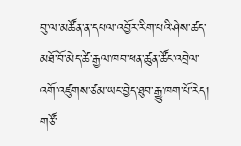བུ་ལ་མཚོན་ན་དཔལ་འབྱོར་རིག་པའི་ཤེས་ཚད་མཐོ་བོ་མེད་ཚེ་རྒྱལ་ཁབ་ཕན་ཚུན་ཚོང་འབྲེལ་འགོ་འཛུགས་ཙམ་ཡང་བྱེད་ཐུབ་རྒྱུ་ཁག་པོ་རེད། གཙོ་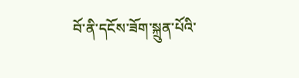བོ་ནི་དངོས་ཟོག་སྐྲུན་པོའི་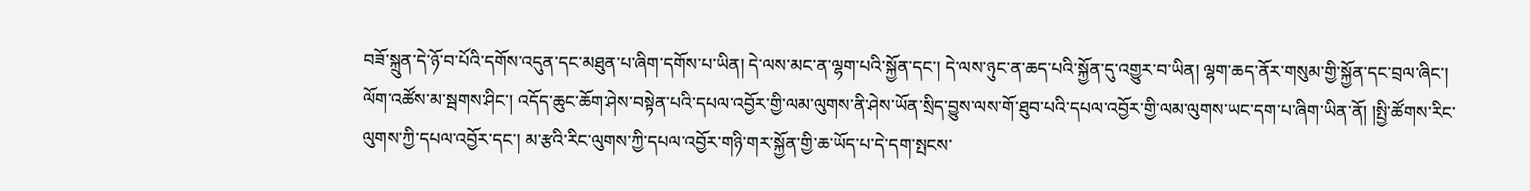བཟོ་སྐྲུན་དེ་ཉོ་བ་པོའི་དགོས་འདུན་དང་མཐུན་པ་ཞིག་དགོས་པ་ཡིན། དེ་ལས་མང་ན་ལྷག་པའི་སྐྱོན་དང་། དེ་ལས་ཉུང་ན་ཆད་པའི་སྐྱོན་དུ་འགྱུར་བ་ཡིན། ལྷག་ཆད་ནོར་གསུམ་གྱི་སྐྱོན་དང་བྲལ་ཞིང་། ལོག་འཚོས་མ་སྦགས་ཤིང་། འདོད་ཆུང་ཆོག་ཤེས་བསྟེན་པའི་དཔལ་འབྱོར་གྱི་ལམ་ལུགས་ནི་ཤེས་ཡོན་སྲིད་བྱུས་ལས་གོ་ཐུབ་པའི་དཔལ་འབྱོར་གྱི་ལམ་ལུགས་ཡང་དག་པ་ཞིག་ཡིན་ནོ། །སྤྱི་ཚོགས་རིང་ལུགས་ཀྱི་དཔལ་འབྱོར་དང་། མ་རྩའི་རིང་ལུགས་ཀྱི་དཔལ་འབྱོར་གཉི་གར་སྐྱོན་གྱི་ཆ་ཡོད་པ་དེ་དག་སྤངས་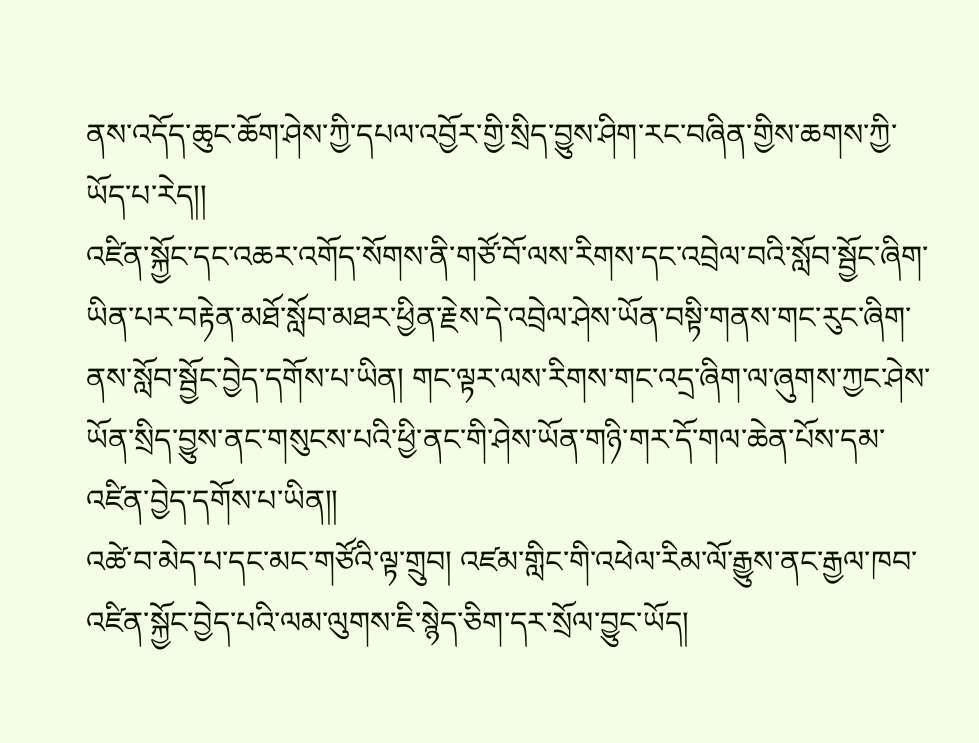ནས་འདོད་ཆུང་ཆོག་ཤེས་ཀྱི་དཔལ་འབྱོར་གྱི་སྲིད་བྱུས་ཤིག་རང་བཞིན་གྱིས་ཆགས་ཀྱི་ཡོད་པ་རེད།།
འཛིན་སྐྱོང་དང་འཆར་འགོད་སོགས་ནི་གཙོ་བོ་ལས་རིགས་དང་འབྲེལ་བའི་སློབ་སྦྱོང་ཞིག་ཡིན་པར་བརྟེན་མཐོ་སློབ་མཐར་ཕྱིན་རྗེས་དེ་འབྲེལ་ཤེས་ཡོན་བསྟི་གནས་གང་རུང་ཞིག་ནས་སློབ་སྦྱོང་བྱེད་དགོས་པ་ཡིན། གང་ལྟར་ལས་རིགས་གང་འདྲ་ཞིག་ལ་ཞུགས་ཀྱང་ཤེས་ཡོན་སྲིད་བྱུས་ནང་གསུངས་པའི་ཕྱི་ནང་གི་ཤེས་ཡོན་གཉི་གར་དོ་གལ་ཆེན་པོས་དམ་འཛིན་བྱེད་དགོས་པ་ཡིན།།
འཚེ་བ་མེད་པ་དང་མང་གཙོའི་ལྟ་གྲུབ། འཛམ་གླིང་གི་འཕེལ་རིམ་ལོ་རྒྱུས་ནང་རྒྱལ་ཁབ་འཛིན་སྐྱོང་བྱེད་པའི་ལམ་ལུགས་ཇི་སྙེད་ཅིག་དར་སྲོལ་བྱུང་ཡོད།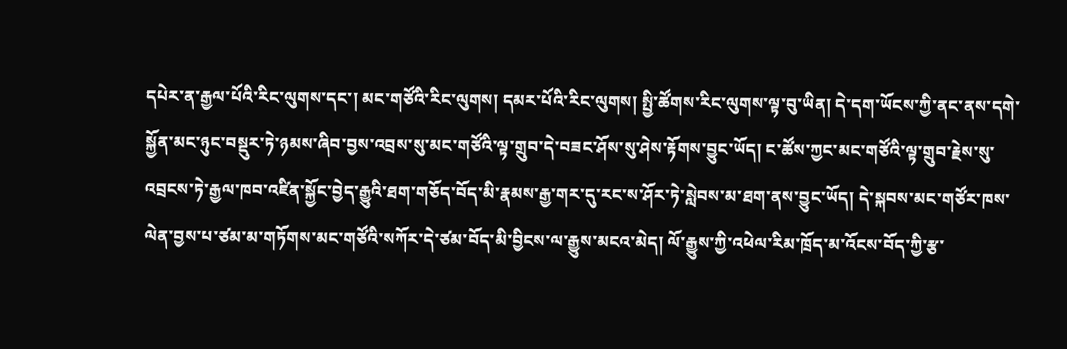དཔེར་ན་རྒྱལ་པོའི་རིང་ལུགས་དང་། མང་གཙོའི་རིང་ལུགས། དམར་པོའི་རིང་ལུགས། སྤྱི་ཚོགས་རིང་ལུགས་ལྟ་བུ་ཡིན། དེ་དག་ཡོངས་ཀྱི་ནང་ནས་དགེ་སྐྱོན་མང་ཉུང་བསྡུར་ཏེ་ཉམས་ཞིབ་བྱས་འབྲས་སུ་མང་གཙོའི་ལྟ་གྲུབ་དེ་བཟང་ཤོས་སུ་ཤེས་རྟོགས་བྱུང་ཡོད། ང་ཚོས་ཀྱང་མང་གཙོའི་ལྟ་གྲུབ་རྗེས་སུ་འབྲངས་ཏེ་རྒྱལ་ཁབ་འཛིན་སྐྱོང་བྱེད་རྒྱུའི་ཐག་གཅོད་བོད་མི་རྣམས་རྒྱ་གར་དུ་རང་ས་ཤོར་ཏེ་སླེབས་མ་ཐག་ནས་བྱུང་ཡོད། དེ་སྐབས་མང་གཙོར་ཁས་ལེན་བྱས་པ་ཙམ་མ་གཏོགས་མང་གཙོའི་སཀོར་དེ་ཙམ་བོད་མི་བྱིངས་ལ་རྒྱུས་མངའ་མེད། ལོ་རྒྱུས་ཀྱི་འཕེལ་རིམ་ཁྲོད་མ་འོངས་བོད་ཀྱི་རྩ་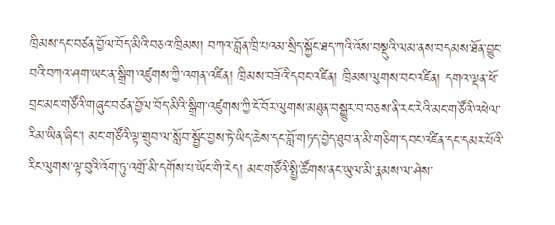ཁྲིམས་དང་བཙན་བྱོལ་བོད་མིའི་བཅའ་ཁྲིམས། བཀའ་བློན་ཁྲི་པའམ་སྲིད་སྐྱོང་ཐད་ཀའི་འོས་བསྡུའི་ལམ་ནས་བདམས་ཐོན་བྱུང་བའི་བཀའ་ཤག་ཡང་ན་སྒྲིག་འཛུགས་ཀྱི་འགན་འཛིན། ཁྲིམས་བཟོའི་དབང་འཛིན། ཁྲིམས་ལུགས་བང་འཛིན། དགའ་ལྡན་ཕོ་བྲང་མང་གཙོའི་གཞུང་བཙན་བྱོལ་བོད་མིའི་སྒྲིག་འཛུགས་ཀྱི་ངོ་བོར་ལུགས་མཐུན་བསྒྱུར་བ་བཅས་ནི་རང་རེའི་མང་གཙོའི་འཕེལ་རིམ་ཡིན་ཞིང་། མང་གཙོའི་ལྟ་གྲུབ་ལ་སློབ་སྦྱོང་བྱས་ཏེ་ཡིད་ཆེས་དང་བློ་གཏད་བྱེད་ཐུབ་ན་མི་གཅིག་དབང་འཛིན་དང་དམར་པོའི་རིང་ལུགས་ལྟ་བུའི་འོག་ཏུ་འགྲོ་མི་དགོས་པ་ཡོང་གི་རེད། མང་གཙོའི་སྤྱི་ཚོགས་ནང་ཡུལ་མི་རྣམས་ལ་ཤེས་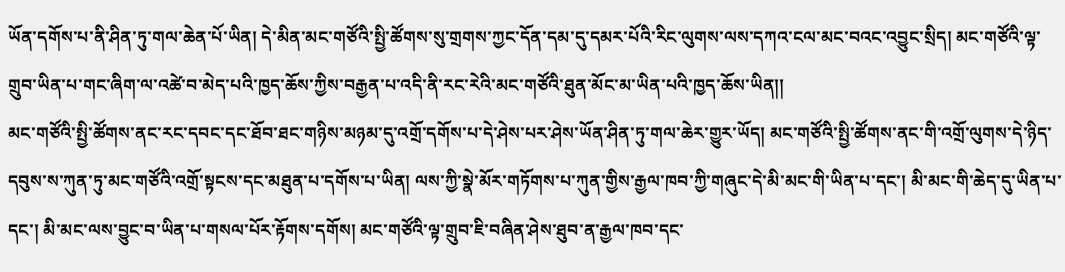ཡོན་དགོས་པ་ནི་ཤིན་ཏུ་གལ་ཆེན་པོ་ཡིན། དེ་མིན་མང་གཙོའི་སྤྱི་ཚོགས་སུ་གྲགས་ཀྱང་དོན་དམ་དུ་དམར་པོའི་རིང་ལུགས་ལས་དཀའ་ངལ་མང་བའང་འབྱུང་སྲིད། མང་གཙོའི་ལྟ་གྲུབ་ཡིན་པ་གང་ཞིག་ལ་འཚེ་བ་མེད་པའི་ཁྱད་ཆོས་ཀྱིས་བརྒྱན་པ་འདི་ནི་རང་རེའི་མང་གཙོའི་ཐུན་མོང་མ་ཡིན་པའི་ཁྱད་ཆོས་ཡིན།།
མང་གཙོའི་སྤྱི་ཚོགས་ནང་རང་དབང་དང་ཐོབ་ཐང་གཉིས་མཉམ་དུ་འགྲོ་དགོས་པ་དེ་ཤེས་པར་ཤེས་ཡོན་ཤིན་ཏུ་གལ་ཆེར་གྱུར་ཡོད། མང་གཙོའི་སྤྱི་ཚོགས་ནང་གི་འགྲོ་ལུགས་དེ་ཉིད་དབུས་ས་ཀུན་ཏུ་མང་གཙོའི་འགྲོ་སྟངས་དང་མཐུན་པ་དགོས་པ་ཡིན། ལས་ཀྱི་སྣེ་མོར་གཏོགས་པ་ཀུན་གྱིས་རྒྱལ་ཁབ་ཀྱི་གཞུང་དེ་མི་མང་གི་ཡིན་པ་དང་། མི་མང་གི་ཆེད་དུ་ཡིན་པ་དང་། མི་མང་ལས་བྱུང་བ་ཡིན་པ་གསལ་པོར་རྟོགས་དགོས། མང་གཙོའི་ལྟ་གྲུབ་ཇི་བཞིན་ཤེས་ཐུབ་ན་རྒྱལ་ཁབ་དང་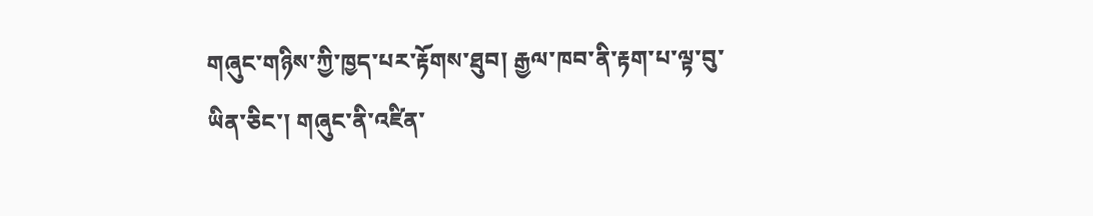གཞུང་གཉིས་ཀྱི་ཁྱད་པར་རྟོགས་ཐུབ། རྒྱལ་ཁབ་ནི་རྟག་པ་ལྟ་བུ་ཡིན་ཅིང་། གཞུང་ནི་འཛིན་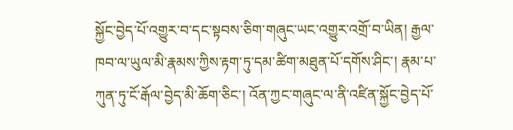སྐྱོང་བྱེད་པོ་འགྱུར་བ་དང་སྟབས་ཅིག་གཞུང་ཡང་འགྱུར་འགྲོ་བ་ཡིན། རྒྱལ་ཁབ་ལ་ཡུལ་མི་རྣམས་ཀྱིས་རྟག་ཏུ་དམ་ཚིག་མཐུན་པོ་དགོས་ཤིང་། རྣམ་པ་ཀུན་ཏུ་ངོ་རྒོལ་བྱེད་མི་ཆོག་ཅིང་། འོན་ཀྱང་གཞུང་ལ་ནི་འཛིན་སྐྱོང་བྱེད་པོ་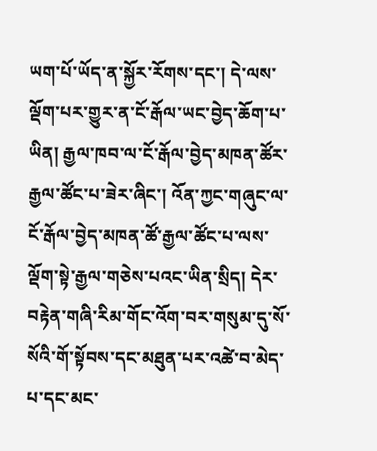ཡག་པོ་ཡོད་ན་སྐྱོར་རོགས་དང་། དེ་ལས་ལྡོག་པར་གྱུར་ན་ངོ་རྒོལ་ཡང་བྱེད་ཆོག་པ་ཡིན། རྒྱལ་ཁབ་ལ་ངོ་རྒོལ་བྱེད་མཁན་ཚོར་རྒྱལ་ཚོང་པ་ཟེར་ཞིང་། འོན་ཀྱང་གཞུང་ལ་ངོ་རྒོལ་བྱེད་མཁན་ཚོ་རྒྱལ་ཚོང་པ་ལས་ལྡོག་སྟེ་རྒྱལ་གཅེས་པའང་ཡིན་སྲིད། དེར་བརྟེན་གཞི་རིམ་གོང་འོག་བར་གསུམ་དུ་སོ་སོའི་གོ་སྟོབས་དང་མཐུན་པར་འཚེ་བ་མེད་པ་དང་མང་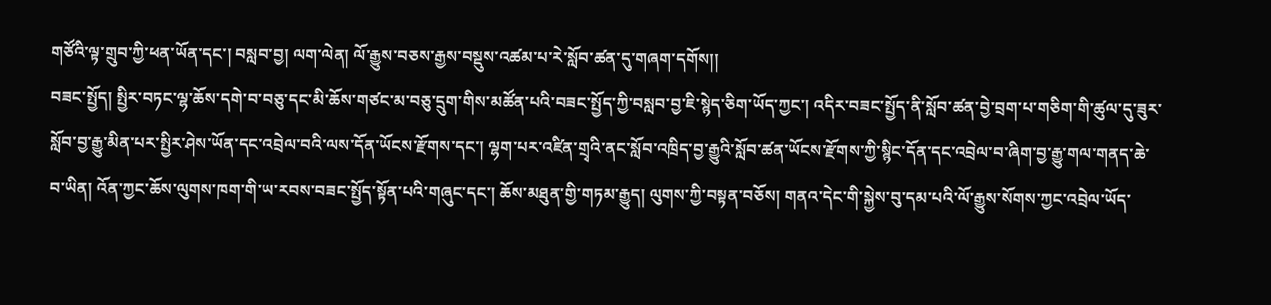གཙོའི་ལྟ་གྲུབ་ཀྱི་ཕན་ཡོན་དང་། བསླབ་བྱ། ལག་ལེན། ལོ་རྒྱུས་བཅས་རྒྱས་བསྡུས་འཚམ་པ་རེ་སློབ་ཚན་དུ་གཞག་དགོས།།
བཟང་སྤྱོད། སྤྱིར་བཏང་ལྷ་ཆོས་དགེ་བ་བཅུ་དང་མི་ཆོས་གཙང་མ་བཅུ་དྲུག་གིས་མཚོན་པའི་བཟང་སྤྱོད་ཀྱི་བསླབ་བྱ་ཇི་སྙེད་ཅིག་ཡོད་ཀྱང་། འདིར་བཟང་སྤྱོད་ནི་སློབ་ཚན་བྱེ་བྲག་པ་གཅིག་གི་ཚུལ་དུ་ཟུར་སློབ་བྱ་རྒྱུ་མིན་པར་སྤྱིར་ཤེས་ཡོན་དང་འབྲེལ་བའི་ལས་དོན་ཡོངས་རྫོགས་དང་། ལྷག་པར་འཛིན་གྲྭའི་ནང་སློབ་འཁྲིད་བྱ་རྒྱུའི་སློབ་ཚན་ཡོངས་རྫོགས་ཀྱི་སྙིང་དོན་དང་འབྲེལ་བ་ཞིག་བྱ་རྒྱུ་གལ་གནད་ཆེ་བ་ཡིན། འོན་ཀྱང་ཆོས་ལུགས་ཁག་གི་ཡ་རབས་བཟང་སྤྱོད་སྟོན་པའི་གཞུང་དང་། ཆོས་མཐུན་གྱི་གཏམ་རྒྱུད། ལུགས་ཀྱི་བསྟན་བཅོས། གནའ་དེང་གི་སྐྱེས་བུ་དམ་པའི་ལོ་རྒྱུས་སོགས་ཀྱང་འབྲེལ་ཡོད་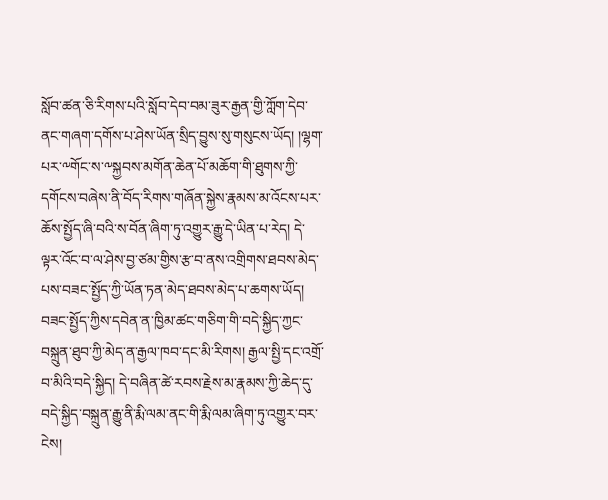སློབ་ཚན་ཅི་རིགས་པའི་སློབ་དེབ་བམ་ཟུར་རྒྱན་གྱི་ཀློག་དེབ་ནང་གཞག་དགོས་པ་ཤེས་ཡོན་སྲིད་བྱུས་སུ་གསུངས་ཡོད། །ལྷག་པར་༸གོང་ས་༸སྐྱབས་མགོན་ཆེན་པོ་མཆོག་གི་ཐུགས་ཀྱི་དགོངས་བཞེས་ནི་བོད་རིགས་གཞོན་སྐྱེས་རྣམས་མ་འོངས་པར་ཆོས་སྤྱོད་ཞི་བའི་ས་བོན་ཞིག་ཏུ་འགྱུར་རྒྱུ་དེ་ཡིན་པ་རེད། དེ་ལྟར་འོང་བ་ལ་ཤེས་བྱ་ཙམ་གྱིས་རྩ་བ་ནས་འགྲིགས་ཐབས་མེད་པས་བཟང་སྤྱོད་ཀྱི་ཡོན་ཏན་མེད་ཐབས་མེད་པ་ཆགས་ཡོད། བཟང་སྤྱོད་ཀྱིས་དབེན་ན་ཁྱིམ་ཚང་གཅིག་གི་བདེ་སྐྱིད་ཀྱང་བསྐྲུན་ཐུབ་ཀྱི་མེད་ན་རྒྱལ་ཁབ་དང་མི་རིགས། རྒྱལ་སྤྱི་དང་འགྲོ་བ་མིའི་བདེ་སྐྱིད། དེ་བཞིན་ཚེ་རབས་རྗེས་མ་རྣམས་ཀྱི་ཆེད་དུ་བདེ་སྐྱིད་བསྐྲུན་རྒྱུ་ནི་རྨི་ལམ་ནང་གི་རྨི་ལམ་ཞིག་ཏུ་འགྱུར་བར་ངེས།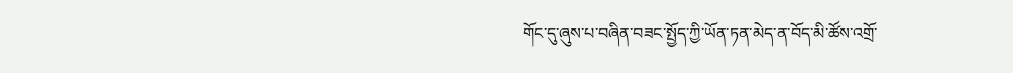གོང་དུ་ཞུས་པ་བཞིན་བཟང་སྤྱོད་ཀྱི་ཡོན་ཏན་མེད་ན་བོད་མི་ཚོས་འགྲོ་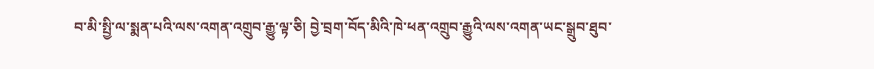བ་མི་སྤྱི་ལ་སྨན་པའི་ལས་འགན་འགྲུབ་རྒྱུ་ལྟ་ཅི། བྱེ་བྲག་བོད་མིའི་ཁེ་ཕན་འགྲུབ་རྒྱུའི་ལས་འགན་ཡང་སྒྲུབ་ཐུབ་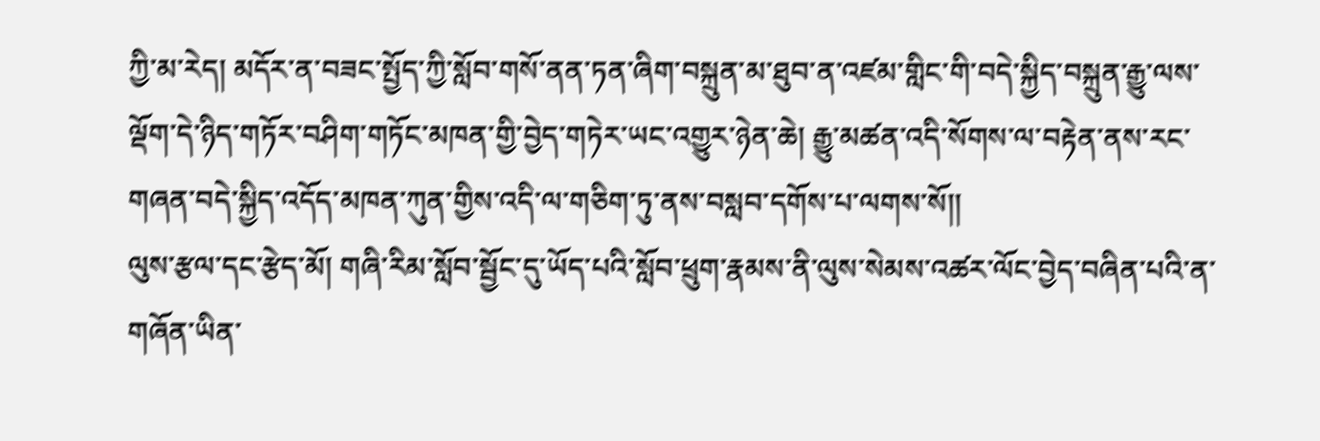ཀྱི་མ་རེད། མདོར་ན་བཟང་སྤྱོད་ཀྱི་སློབ་གསོ་ནན་ཏན་ཞིག་བསྐྲུན་མ་ཐུབ་ན་འཛམ་གླིང་གི་བདེ་སྐྱིད་བསྐྲུན་རྒྱུ་ལས་ལྡོག་དེ་ཉིད་གཏོར་བཤིག་གཏོང་མཁན་གྱི་བྱེད་གཏེར་ཡང་འགྱུར་ཉེན་ཆེ། རྒྱུ་མཚན་འདི་སོགས་ལ་བརྟེན་ནས་རང་གཞན་བདེ་སྐྱིད་འདོད་མཁན་ཀུན་གྱིས་འདི་ལ་གཅིག་ཏུ་ནས་བསླབ་དགོས་པ་ལགས་སོ།།
ལུས་རྩལ་དང་རྩེད་མོ། གཞི་རིམ་སློབ་སྦྱོང་དུ་ཡོད་པའི་སློབ་ཕྲུག་རྣམས་ནི་ལུས་སེམས་འཚར་ལོང་བྱེད་བཞིན་པའི་ན་གཞོན་ཡིན་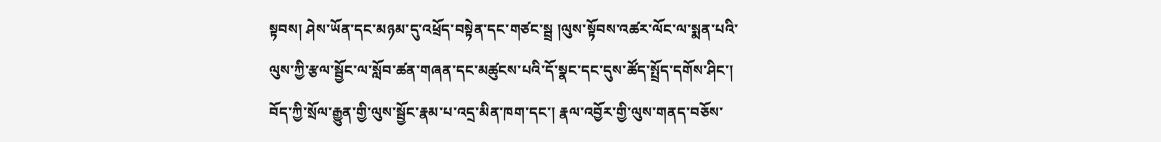སྟབས། ཤེས་ཡོན་དང་མཉམ་དུ་འཕྲོད་བསྟེན་དང་གཙང་སྦྲ །ལུས་སྟོབས་འཚར་ལོང་ལ་སྨན་པའི་ལུས་ཀྱི་རྩལ་སྦྱོང་ལ་སློབ་ཚན་གཞན་དང་མཚུངས་པའི་དོ་སྣང་དང་དུས་ཚོད་སྤྲོད་དགོས་ཤིང་། བོད་ཀྱི་སྲོལ་རྒྱུན་གྱི་ལུས་སྦྱོང་རྣམ་པ་འདྲ་མིན་ཁག་དང་། རྣལ་འབྱོར་གྱི་ལུས་གནད་བཅོས་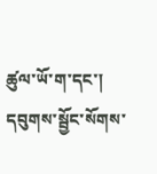ཚུལ་ཡོ་ག་དང་། དབུགས་སྦྱོང་སོགས་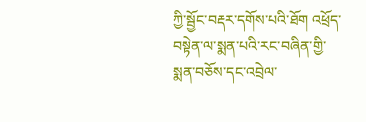ཀྱི་སྦྱོང་བརྡར་དགོས་པའི་ཐོག འཕྲོད་བསྟེན་ལ་སྨན་པའི་རང་བཞིན་གྱི་སྨན་བཅོས་དང་འབྲེལ་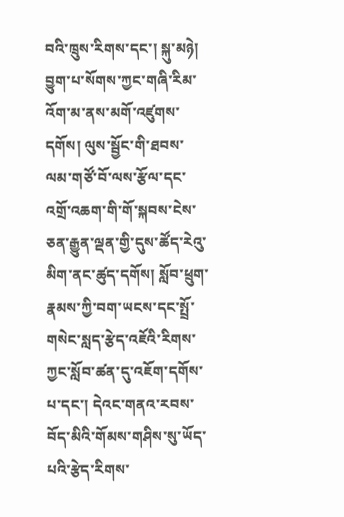བའི་ཁྲུས་རིགས་དང་། སྐུ་མཉེ། བྱུག་པ་སོགས་ཀྱང་གཞི་རིམ་འོག་མ་ནས་མགོ་འཛུགས་དགོས། ལུས་སྦྱོང་གི་ཐབས་ལམ་གཙོ་བོ་ལས་རྩོལ་དང་འགྲོ་འཆག་གི་གོ་སྐབས་ངེས་ཅན་རྒྱུན་ལྡན་གྱི་དུས་ཚོད་རེའུ་མིག་ནང་ཚུད་དགོས། སློབ་ཕྲུག་རྣམས་ཀྱི་བག་ཡངས་དང་སྤྲོ་གསེང་སླད་རྩེད་འཇོའི་རིགས་ཀྱང་སློབ་ཚན་དུ་འཇོག་དགོས་པ་དང་། དེའང་གནའ་རབས་བོད་མིའི་གོམས་གཤིས་སུ་ཡོད་པའི་རྩེད་རིགས་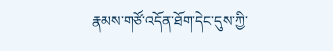རྣམས་གཙོ་འདོན་ཐོག་དེང་དུས་ཀྱི་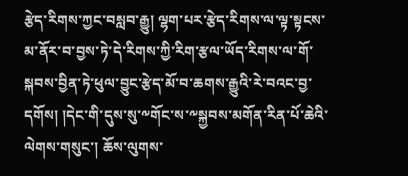རྩེད་རིགས་ཀྱང་བསླབ་རྒྱུ། ལྷག་པར་རྩེད་རིགས་ལ་ལྟ་སྟངས་མ་ནོར་བ་བྱས་ཏེ་དེ་རིགས་ཀྱི་རིག་རྩལ་ཡོད་རིགས་ལ་གོ་སྐབས་བྱིན་ཏེ་ཕུལ་བྱུང་རྩེད་མོ་བ་ཆགས་རྒྱུའི་རེ་བའང་བྱ་དགོས། །དེང་གི་དུས་སུ་༸གོང་ས་༸སྐྱབས་མགོན་རིན་པོ་ཆེའི་ལེགས་གསུང་། ཆོས་ལུགས་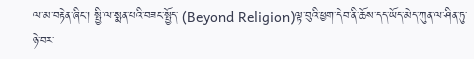ལ་མ་བརྟེན་ཞིང་། སྤྱི་ལ་སྨན་པའི་བཟང་སྤྱོད་ (Beyond Religion)ལྟ་བུའི་ཕྱག་དེབ་ནི་ཆོས་དད་ཡོད་མེད་ཀུན་ལ་ཤིན་ཏུ་ཉེ་བར་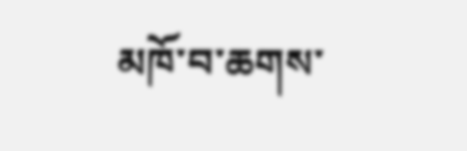མཁོ་བ་ཆགས་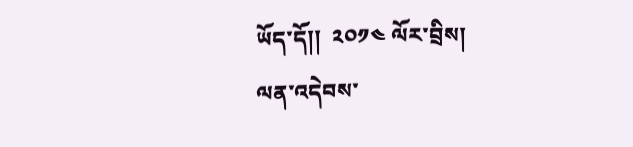ཡོད་དོ།།  ༢༠༡༤ ལོར་བྲིས།
ལན་འདེབས་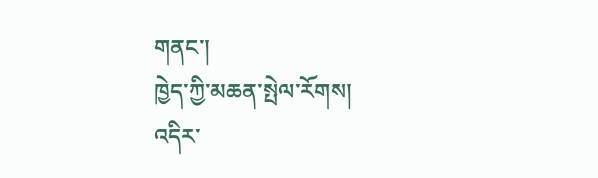གནང་།
ཁྱེད་ཀྱི་མཆན་སྤེལ་རོགས།
འདིར་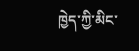ཁྱེད་ཀྱི་མིང་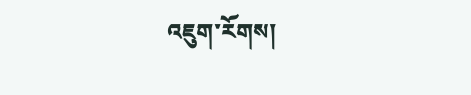འཇུག་རོགས།